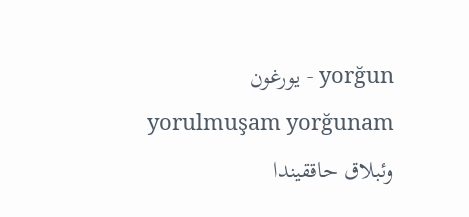yorğun - یورغون
yorulmuşam yorğunam
وئبلاق حاققیندا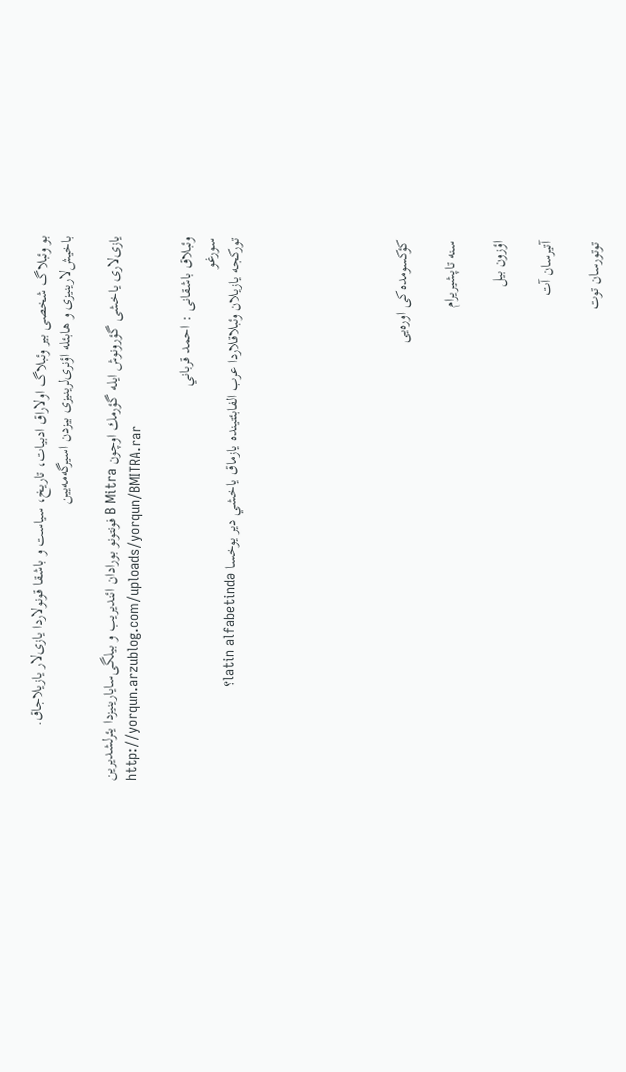بو وئبلاگ شخصی بیر وئبلاگ اولاراق ادبیات، تاریخ، سیاست و باشقا قونولاردا یازی‌لار یازیلاجاق.
باخیش‌لارینیزی و هابئله اؤنری‌لرینیزی بیزدن اسیرگه‌مه‌یین

یازی‌لاری یاخشی گؤرونوش ایله گؤرمك اوچون B Mitra فونتونو بورادان ائندیریب و بیلگی‌سایارینیزدا یئرلشدیرین
http://yorqun.arzublog.com/uploads/yorqun/BMITRA.rar

وئبلاق باشقانی : احمد قرباني
سورغو
توركجه يازيلان وئبلاقلاردا عرب الفابئتينده يازماق ياخشي دير يوخسا latin alfabetində؟






كؤكسومده‌كی اوره‌یی

سنه تاپشیریرام

اؤزون بیل

آتیرسان آت

توتورسان توت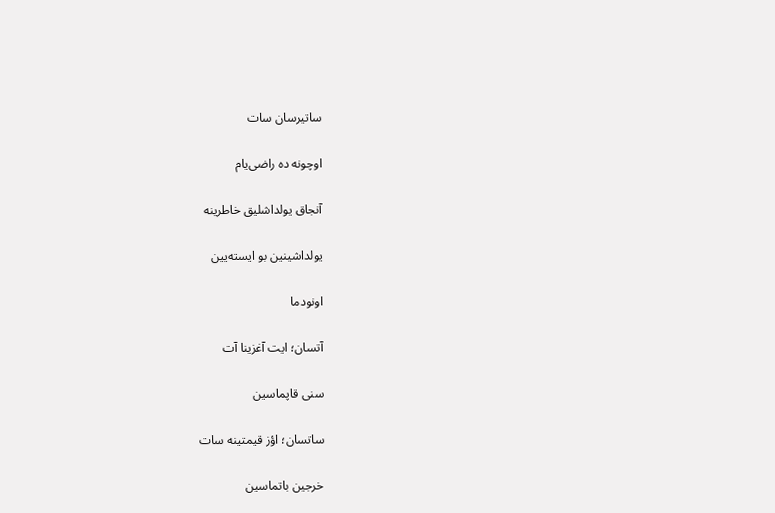ساتیرسان سات

اوچونه ده راضی‌یام

آنجاق یولداشلیق خاطرینه

یولداشینین بو ایسته‌یین

اونودما

آتسان؛ ایت آغزینا آت

سنی قاپماسین

ساتسان؛ اؤز قیمتینه سات

خرجین باتماسین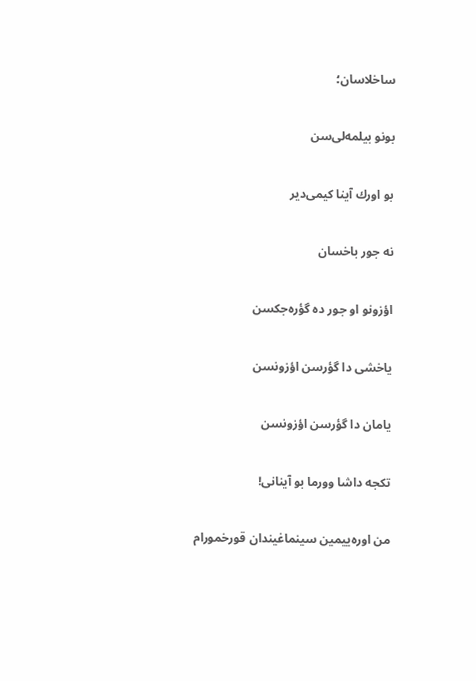ساخلاسان؛

بونو بیلمه‌لی‌سن

بو اورك آینا كیمی‌دیر

نه جور باخسان

اؤزونو او جور ده گؤره‌جكسن

یاخشی دا گؤرسن اؤزونسن

یامان دا گؤرسن اؤزونسن

تكجه داشا وورما بو آینانی!

من اوره‌ییمین سینماغیندان قورخمورام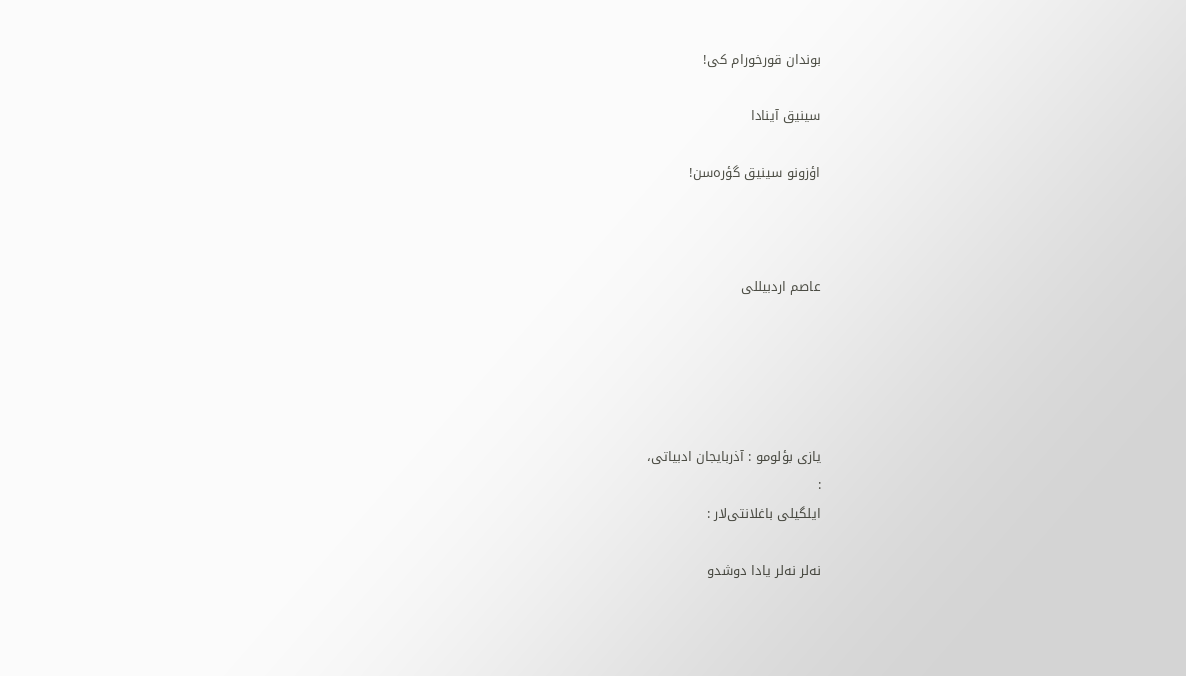بوندان قورخورام كی!

سینیق آینادا

اؤزونو سینیق گؤره‌سن!



عاصم اردبیللی





یازی بؤلومو : آذربایجان ادبیاتی،
:
ایلگیلی باغلانتی‌لار :

نه‌لر نه‌لر یادا دوشدو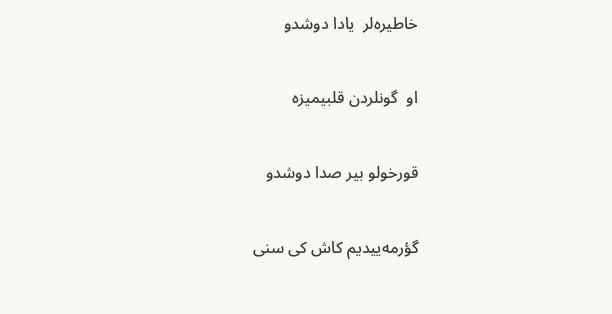خاطیره‌لر  یادا دوشدو

او  گونلردن قلبیمیزه

قورخولو بیر صدا دوشدو

گؤرمه‌ییدیم كاش كی سنی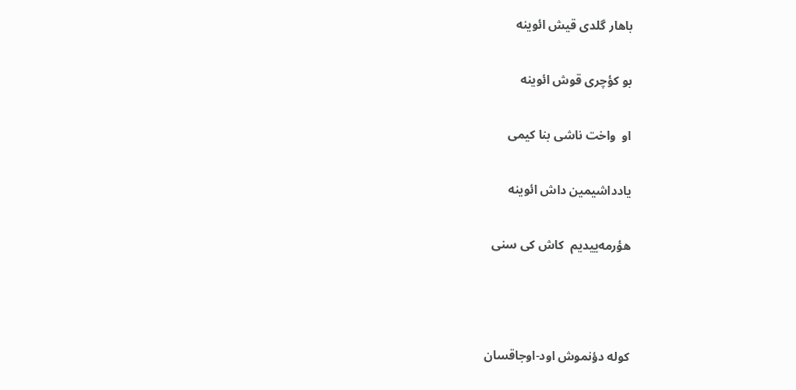باهار گلدی قیش ائوینه

بو كؤچری قوش ائوینه

او  واخت ناشی بنا كیمی

یادداشیمین داش ائوینه

هؤرمه‌ییدیم  كاش كی سنی



كوله دؤنموش اود-اوجاقسان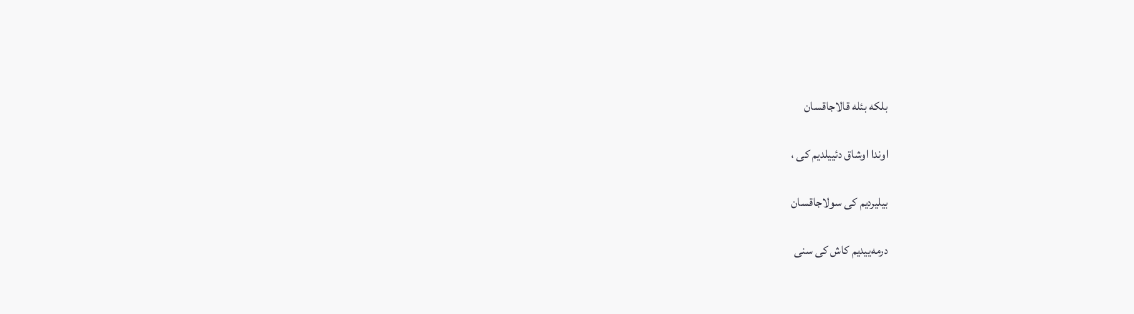بلكه بئله قالاجاقسان

اوندا اوشاق دئییلدیم كی ،

بیلیردیم كی سولاجاقسان

درمه‌ییدیم كاش كی سنی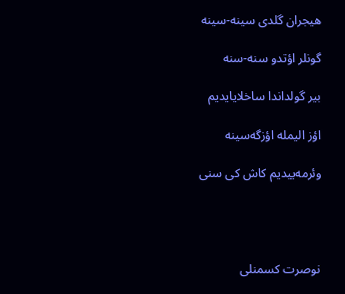هیجران گلدی سینه-سینه

گونلر اؤتدو سنه-سنه

بیر گولداندا ساخلایایدیم

اؤز الیمله اؤزگه‌سینه

وئرمه‌ییدیم كاش كی سنی




نوصرت كسمنلی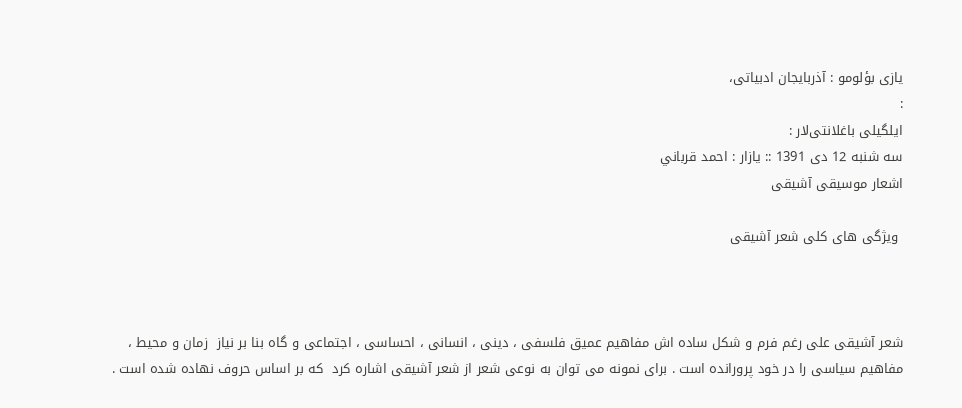یازی بؤلومو : آذربایجان ادبیاتی،
:
ایلگیلی باغلانتی‌لار :
سه شنبه 12 دی 1391 :: یازار : احمد قرباني
اشعار موسیقی آشیقی

 ویژگی های كلی شعر آشیقی



شعر آشیقی علی رغم فرم و شكل ساده اش مفاهیم عمیق فلسفی ، دینی ، انسانی ، احساسی ، اجتماعی و گاه بنا بر نیاز  زمان و محیط ، مفاهیم سیاسی را در خود پرورانده است . برای نمونه می توان به نوعی شعر از شعر آشیقی اشاره كرد  كه بر اساس حروف نهاده شده است .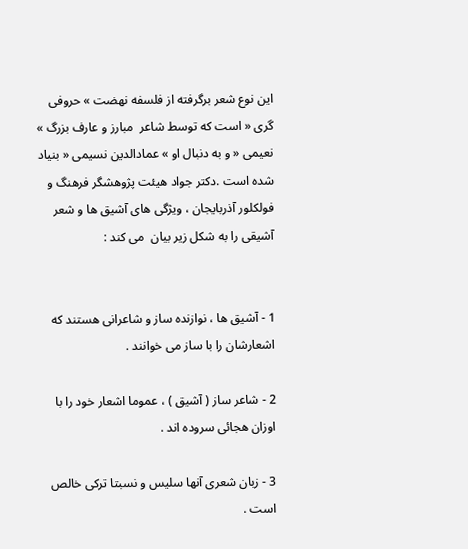این نوع شعر برگرفته از فلسفه نهضت » حروفی گری « است كه توسط شاعر  مبارز و عارف بزرگ » نعیمی « و به دنبال او » عمادالدین نسیمی « بنیاد شده است .دكتر جواد هیئت پژوهشگر فرهنگ و فولكلور آذربایجان ، ویژگی های آشیق ها و شعر آشیقی را به شكل زیر بیان  می كند :


1 - آشیق ها ، نوازنده ساز و شاعرانی هستند كه اشعارشان را با ساز می خوانند .

2 - شاعر ساز ( آشیق ) ، عموما اشعار خود را با اوزان هجائی سروده اند .

3 - زبان شعری آنها سلیس و نسبتا تركی خالص است .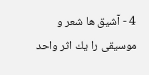4 - آشیق ها شعر و موسیقی را یك اثر واحد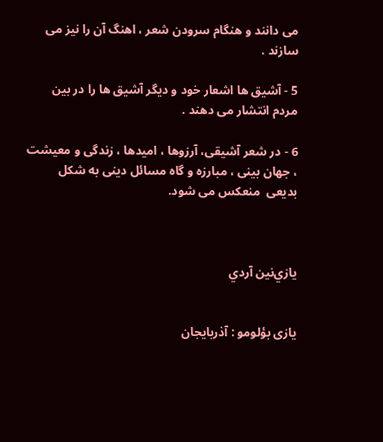می دانند و هنگام سرودن شعر ، اهنگ آن را نیز می سازند .

5 - آشیق ها اشعار خود و دیگر آشیق ها را در بین مردم انتشار می دهند .

6 - در شعر آشیقی، آرزوها ، امیدها ، زندگی و معیشت ، جهان بینی ، مبارزه و گاه مسائل دینی به شكل بدیعی  منعكس می شود.



يازي‌نين آردي


یازی بؤلومو : آذربایجان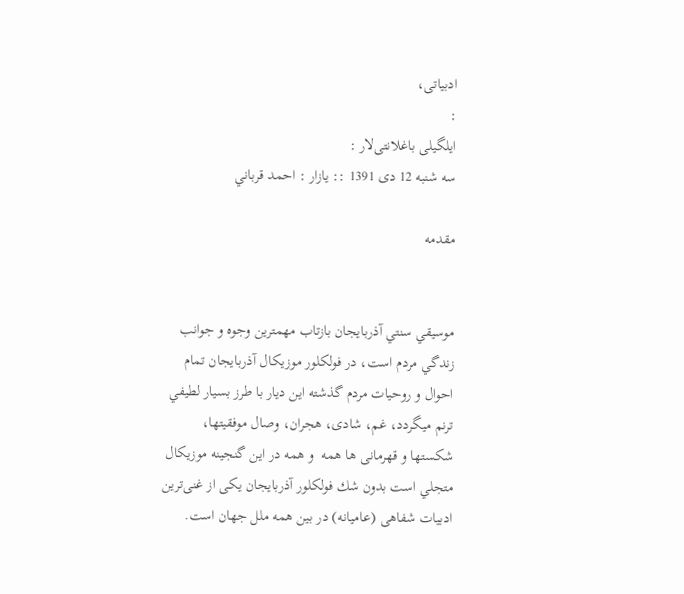ادبیاتی،
:
ایلگیلی باغلانتی‌لار :
سه شنبه 12 دی 1391 :: یازار : احمد قرباني

مقدمه


موسيقي سنتي آذربايجان بازتاب مهمترين وجوه و جوانب زندگي مردم است، در فولكلور موزيكال آذربايجان تمام احوال و روحيات مردم گذشته اين ديار با طرز بسيار لطيفي ترنم ميگردد، غم، شادی، هجران، وصال موفقيتها، شكستها و قهرمانی ها همه  و همه در اين گنجينه موزيكال متجلي است بدون شك فولكلور آذربایجان یكی از غنی‌ترین ادبیات شفاهی (عامیانه) در بین همه ملل جهان است.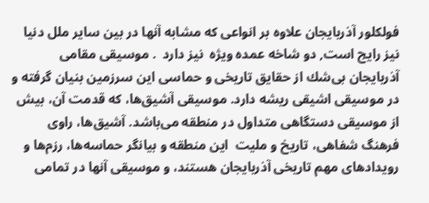فولكلور آذربایجان علاوه بر انواعی كه مشابه آنها در بین سایر ملل دنیا نیز رایج است, دو شاخه عمده ویژه‌  نیز دارد  . موسیقى مقامى آذربایجان بى‌شك از حقایق تاریخى و حماسى این سرزمین بنیان گرفته و در موسیقى اشیقى ریشه دارد. موسیقى آشیق‌ها، كه قدمت آن، بیش از موسیقى دستگاهى متداول در منطقه مى‌باشد. آشیق‌ها، راوى فرهنگ شفاهی، تاریخ و ملیت  این منطقه و بیانگر حماسه‌ها، رزم‌ها و رویدادهاى مهم تاریخى آذربایجان هستند، و موسیقى آنها در تمامى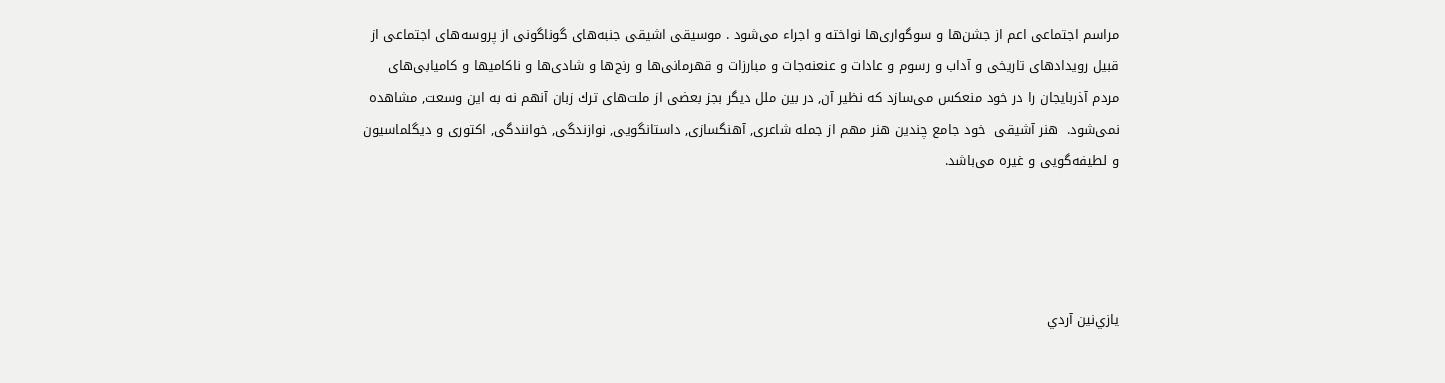مراسم اجتماعى اعم از جشن‌ها و سوگوارى‌ها نواخته و اجراء مى‌شود . موسیقى اشیقى جنبه‌های گوناگونی از پروسه‌های اجتماعی از قبیل رویدادهای تاریخی و آداب و رسوم و عادات و عنعنه‌جات و مبارزات و قهرمانی‌ها و رنج‌ها و شادی‌ها و ناكامیها و كامیابی‌های مردم آذربایجان را در خود منعكس می‌سازد كه نظیر آن, در بین ملل دیگر بجز بعضی از ملت‌های ترك زبان آنهم نه به این وسعت, مشاهده نمی‌شود.  هنر آشیقی  خود جامع چندین هنر مهم از جمله شاعری, آهنگسازی, داستانگویی, نوازندگی, خوانندگی, اكتوری و دیگلماسیون و لطیفه‌گویی و غیره می‌باشد.




يازي‌نين آردي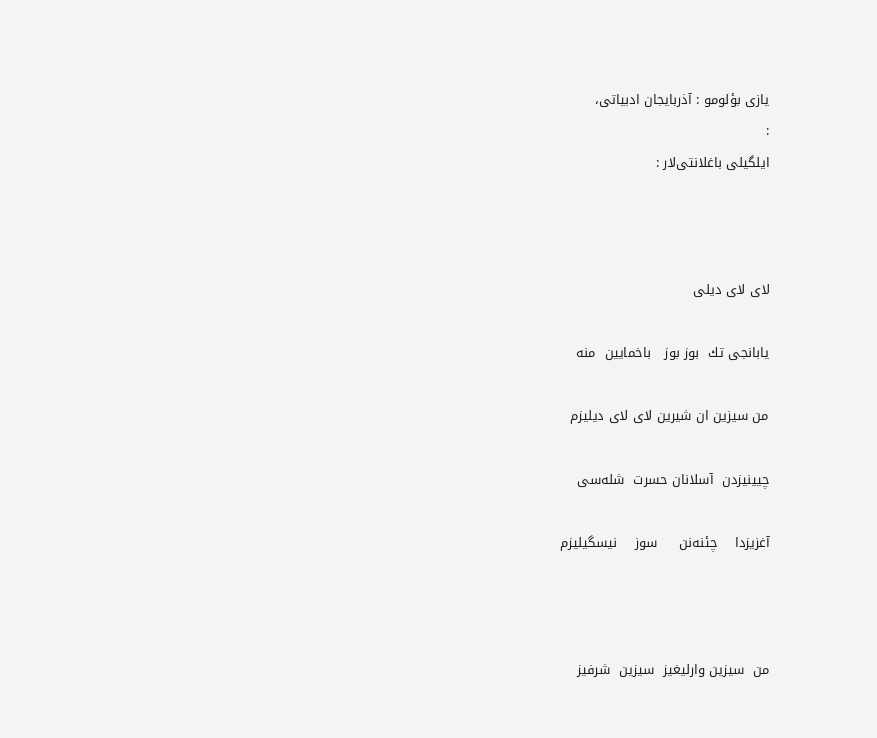یازی بؤلومو : آذربایجان ادبیاتی،
:
ایلگیلی باغلانتی‌لار :



لای لای دیلی

یابانجی تك  بوز بوز   باخمایین  منه

من سیزین ان شیرین لای لای دیلیزم

چیینیزدن  آسلانان حسرت  شله‌‌سی

آغزیزدا    چئنه‌نن     سوز    نیسگیلیزم



من  سیزین وارلیغیز  سیزین  شرفیز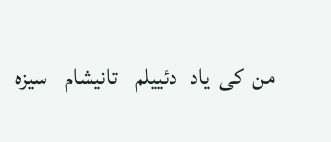من  كی  یاد   دئییلم    تانیشام    سیزه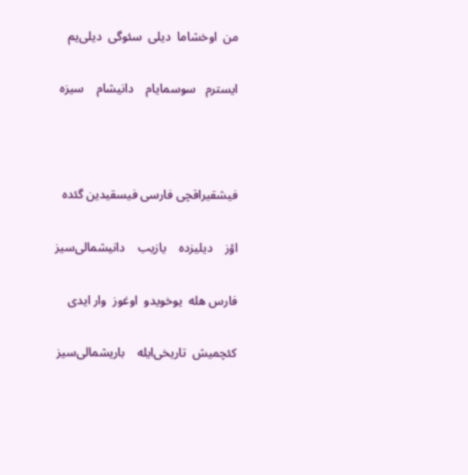من  اوخشاما  دیلی  سئوگی  دیلی‌یم

ایسترم   سوسمایام    دانیشام    سیزه



فیشقیراقچی فارسی فیسقیدین گئده

اؤز    دیلیزده    یازیب    دانیشمالی‌سیز

فارس هله  یوخویدو  اوغوز  وار ایدی

كئچمیش  تاریخی‌ایله    باریشمالی‌سیز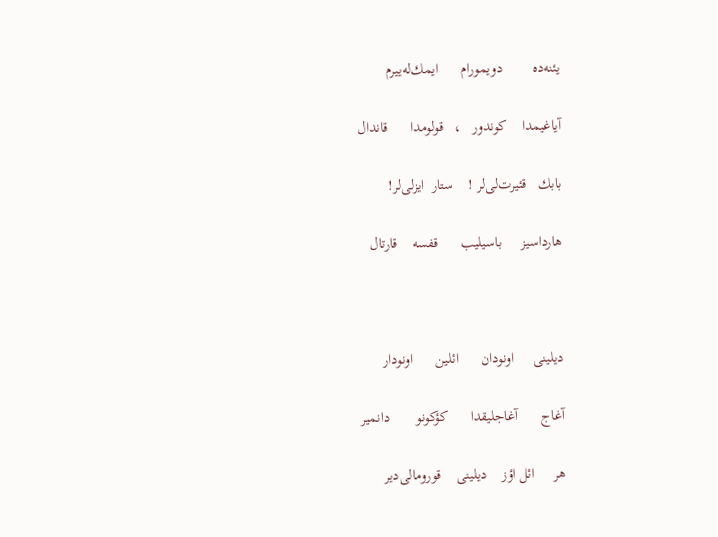یئنه‌ده        دویمورام      ایمك‌له‌ییرم

آیاغیمدا    كوندور   ،   قولومدا      قاندال

بابك   قئیرت‌لی‌لر !    ستار  ایزلی‌لر!

هارداسیز     باسیلیب      قفسه    قارتال



دیلینی     اونودان      ائلین      اونودار

آغاج      آغاجلیقدا      كؤكونو       دانمیر

هر     ائل اؤز    دیلینی    قورومالی‌دیر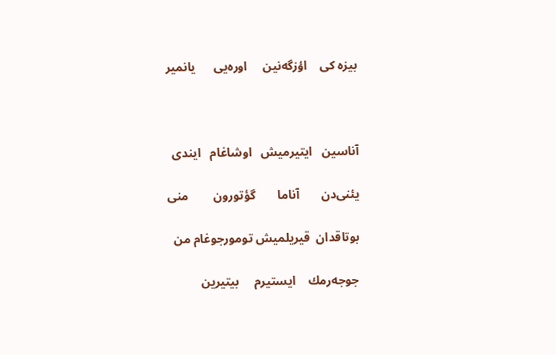بیزه كی    اؤزگه‌نین     اوره‌یی      یانمیر



آناسین   ایتیرمیش   اوشاغام   ایندی

یئنی‌دن       آناما       گؤتورون        منی

بوتاقدان  قیریلمیش تومورجوغام من

جوجه‌رمك    ایستیرم     بیتیرین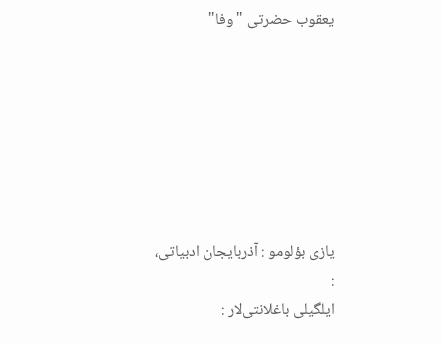یعقوب حضرتی "وفا"







یازی بؤلومو : آذربایجان ادبیاتی،
:
ایلگیلی باغلانتی‌لار :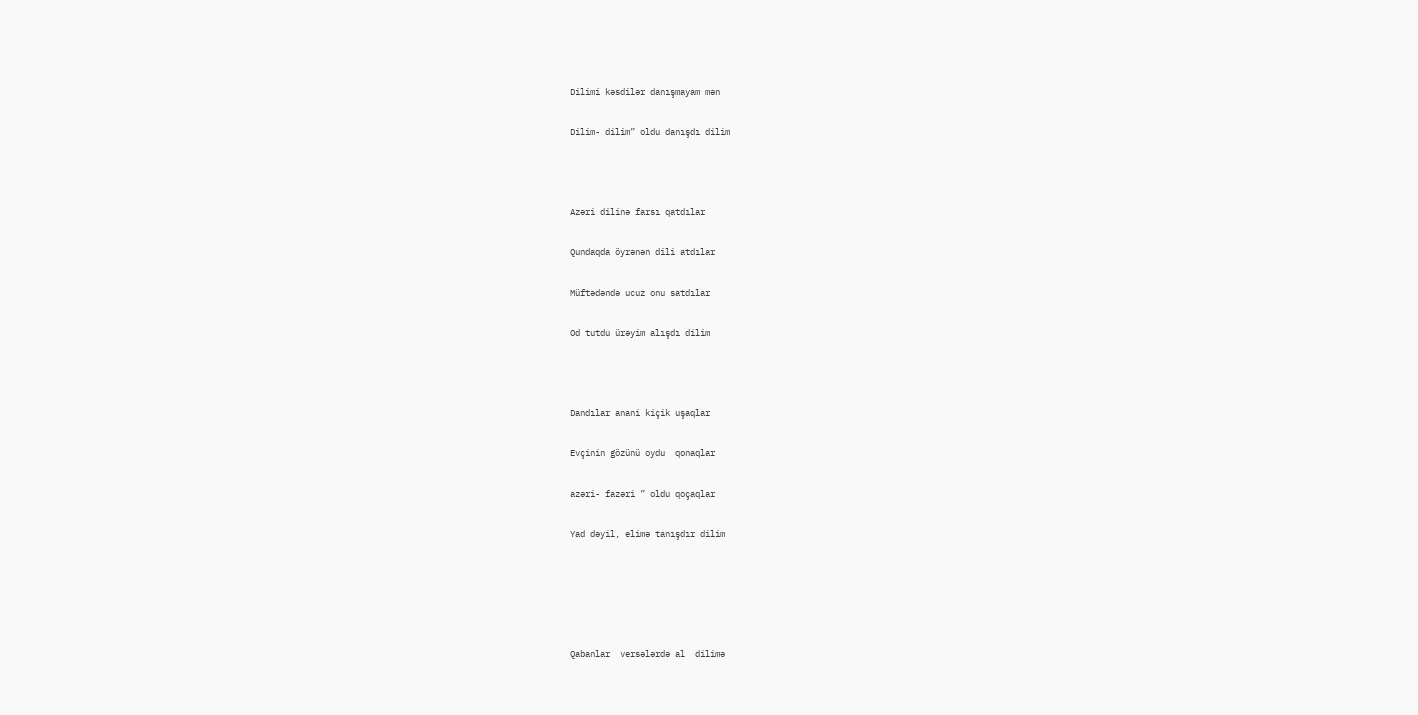Dilimi kəsdilər danışmayam mən

Dilim- dilim” oldu danışdı dilim



Azəri dilinə farsı qatdılar

Qundaqda öyrənən dili atdılar

Müftədəndə ucuz onu satdılar

Od tutdu ürəyim alışdı dilim



Dandılar anani kiçik uşaqlar

Evçinin gözünü oydu  qonaqlar

azəri- fazəri ” oldu qoçaqlar

Yad dəyil, elimə tanışdır dilim





Qabanlar  versələrdə al  dilimə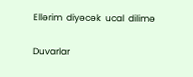Ellərim  diyəcək  ucal  dilimə

Duvarlar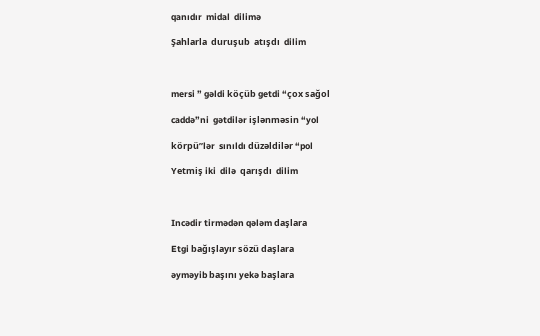qanıdır  midal  dilimə

Şahlarla  duruşub  atışdı  dilim



mersi ” gəldi köçüb getdi “çox sağol

caddə”ni  gətdilər işlənməsin “yol

körpü”lər  sınıldı düzəldilər “pol

Yetmiş iki  dilə  qarışdı  dilim



Incədir tirmədən qələm daşlara

Etgi bağışlayır sözü daşlara

əyməyib başını yekə başlara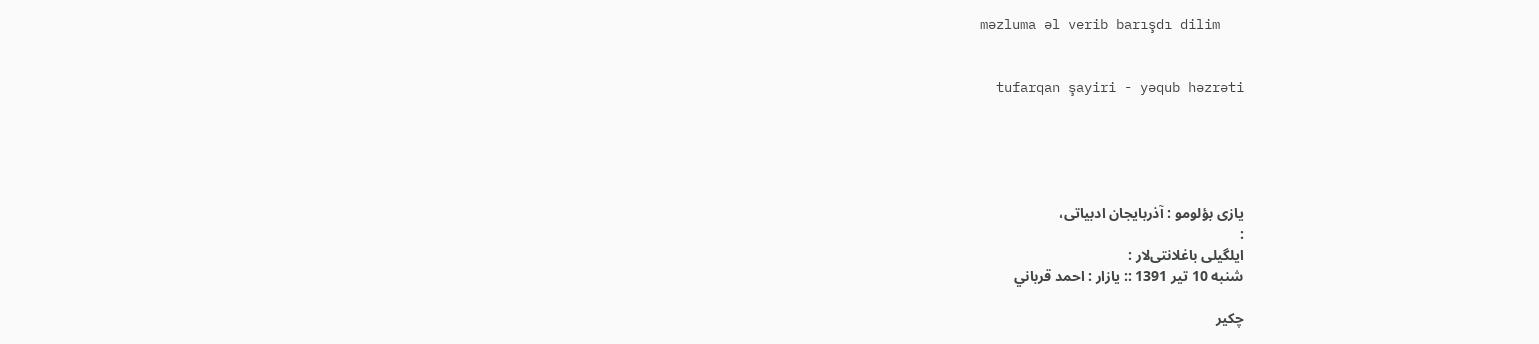məzluma əl verib barışdı dilim


  tufarqan şayiri - yəqub həzrəti





یازی بؤلومو : آذربایجان ادبیاتی،
:
ایلگیلی باغلانتی‌لار :
شنبه 10 تیر 1391 :: یازار : احمد قرباني

چكیر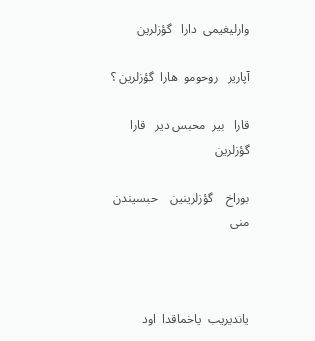وارلیغیمی  دارا   گؤزلرین

آپاریر   روحومو  هارا  گؤزلرین ؟

قارا   بیر  محبس دیر   قارا   گؤزلرین

بوراخ    گؤزلرینین    حبسیندن   منی



یاندیریب  یاخماقدا  اود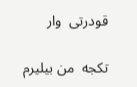قودرتی  وار

تكجه  من بیلیرم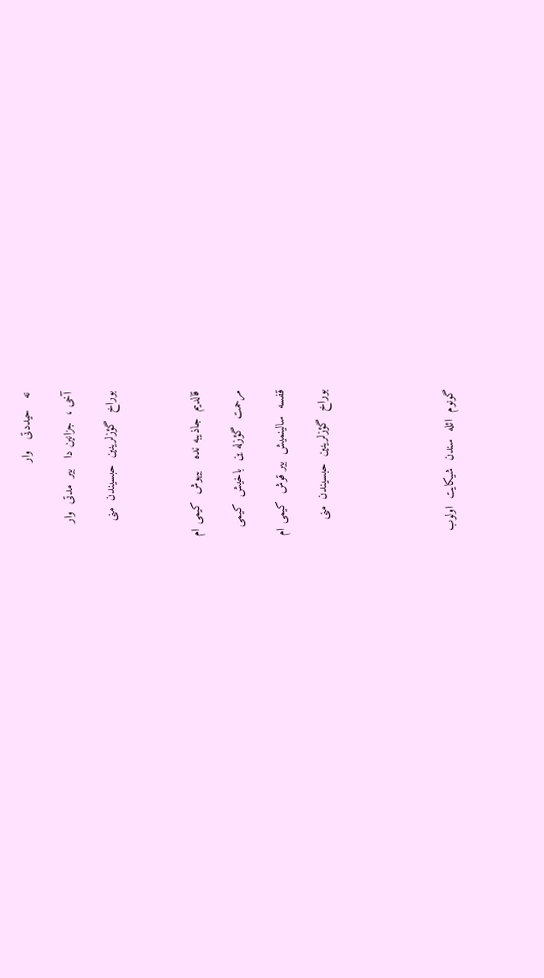نه   حیددتی   وار

آخی ،  جزانین دا   بیر  مدتی  وار

بوراخ  گؤزلرینین  حبسیندن  منی



قالدیم  جاذیبه نده   بیهوش  كیمی ام

مرحمت  گؤزله ین  باخیش  كیمی

قفسه  سالینمیش  بیر قوش  كیمی ام

بوراخ  گؤزلرینین  حبسیندن  منی





گونوم  ائله  سندن  شیكایت  اولوب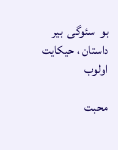بو  سئوگی  بیر داستان ، حیكایت  اولوب

محبت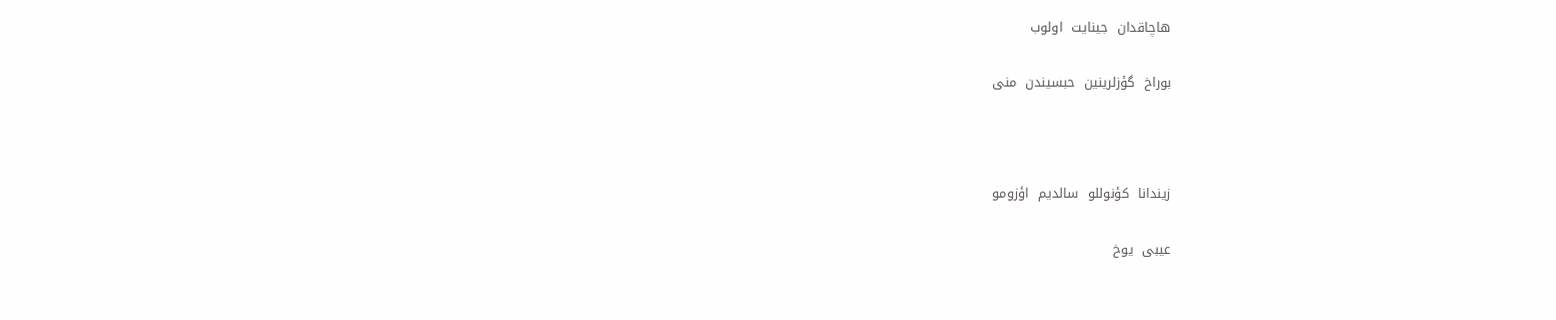هاچاقدان  جینایت  اولوب

بوراخ  گؤزلرینین  حبسیندن  منی



زیندانا  كؤنوللو  سالدیم  اؤزومو

عیبی  یوخ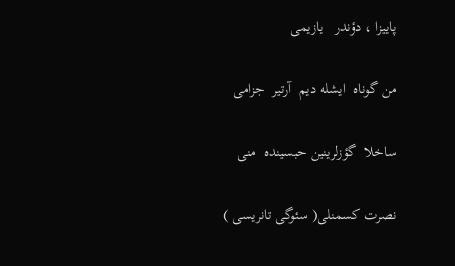پاییزا ، دؤندر   یازیمی

من گوناه  ایشله دیم  آرتیر  جزامی

ساخلا  گؤزلرینین حبسینده  منی

نصرت كسمنلی( سئوگی تانریسی )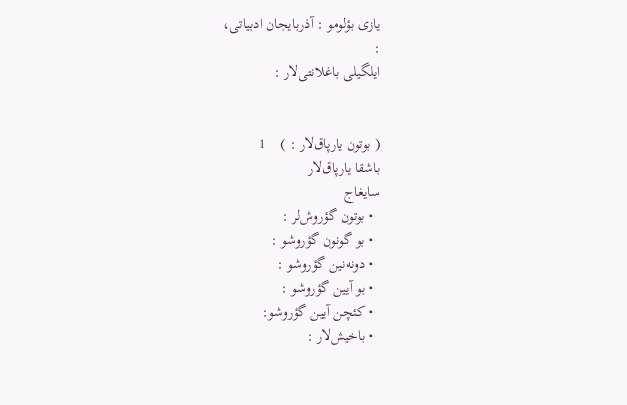یازی بؤلومو : آذربایجان ادبیاتی،
:
ایلگیلی باغلانتی‌لار :


( بوتون یارپاق‌لار : )    1
باشقا یارپاق‌لار
سایغاج
  • بوتون گؤروش‌لر :
  • بو گونون گؤروشو :
  • دونه‌نین گؤروشو :
  • بو آیین گؤروشو :
  • کئچن آیین گؤروشو:
  • باخیش‌لار :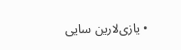• یازی‌لارین سایی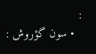:
  • سون گؤروش :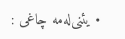• یئنی‌له‌مه چاغی :